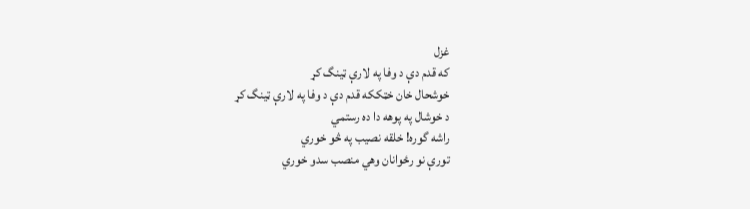غزل
که قدم دې د وفا په لارې ټينگ کړ
خوشحال خان خټککه قدم دې د وفا په لارې ټينگ کړ
د خوشال په پوهه دا ده رستمي
راشه گوره! خلقه نصيب په څو خوري
تورې نو رځوانان وهي منصب سدو خوري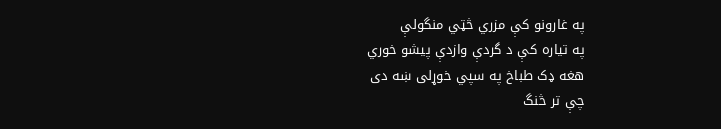په غارونو کې مزري څټي منگولې
په تياره کې د گردې وازدې پيشو خوري
هغه ډک طباخ په سپي خوړلی ښه دی
چې تر څنگ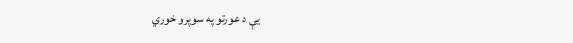يې د عورتو په سوپرو خوري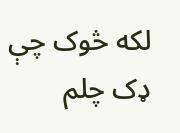لکه څوک چې ډک چلم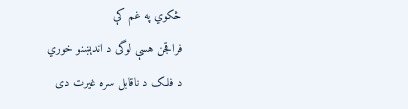څکوي په غم کې
فراقجن هسې لوگی د اندېښنو خوري
د فلک د ناقابل سره غيرت دی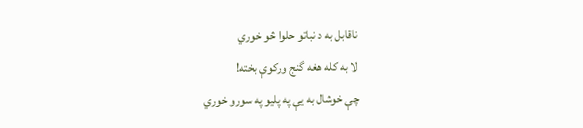ناقابل به د نباتو حلوا څو خوري
لا به کله هغه گنج ورکوې بخته!
چې خوشال به يې په پليو په سورو خوري